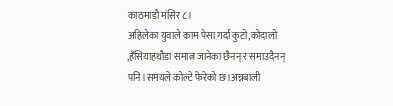काठमाडौ मंसिर ८।
अहिलेका युवाले काम पेसा गर्दा कुटो,कोदालो ,हँसियाहथौडा समात्न जानेका छैनन् र समाउदैनन् पनि।समयले कोल्टे फेरेको छ।अन्नबाली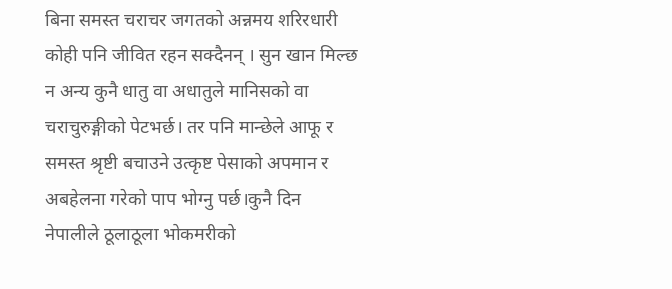बिना समस्त चराचर जगतको अन्नमय शरिरधारी कोही पनि जीवित रहन सक्दैनन् । सुन खान मिल्छ न अन्य कुनै धातु वा अधातुले मानिसको वा चराचुरुङ्गीको पेटभर्छ। तर पनि मान्छेले आफू र समस्त श्रृष्टी बचाउने उत्कृष्ट पेसाको अपमान र अबहेलना गरेको पाप भोग्नु पर्छ।कुनै दिन नेपालीले ठूलाठूला भोकमरीको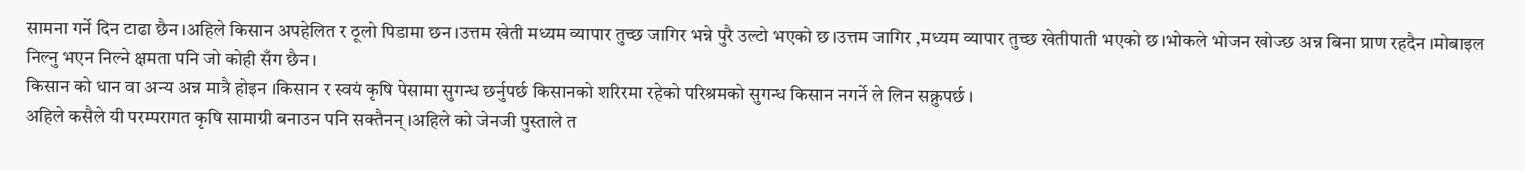सामना गर्ने दिन टाढा छैन।अहिले किसान अपहेलित र ठूलो पिडामा छन।उत्तम खेती मध्यम व्यापार तुच्छ जागिर भन्ने पुरै उल्टो भएको छ।उत्तम जागिर ,मध्यम व्यापार तुच्छ खेतीपाती भएको छ।भोकले भोजन खोज्छ अन्न बिना प्राण रहदैन ।मोबाइल निल्नु भएन निल्ने क्षमता पनि जो कोही सँग छैन।
किसान को धान वा अन्य अन्न मात्रै होइन ।किसान र स्वयं कृषि पेसामा सुगन्ध छर्नुपर्छ किसानको शरिरमा रहेको परिश्रमको सुगन्ध किसान नगर्ने ले लिन सक्नुपर्छ ।
अहिले कसैले यी परम्परागत कृषि सामाग्री बनाउन पनि सक्तैनन् ।अहिले को जेनजी पुस्ताले त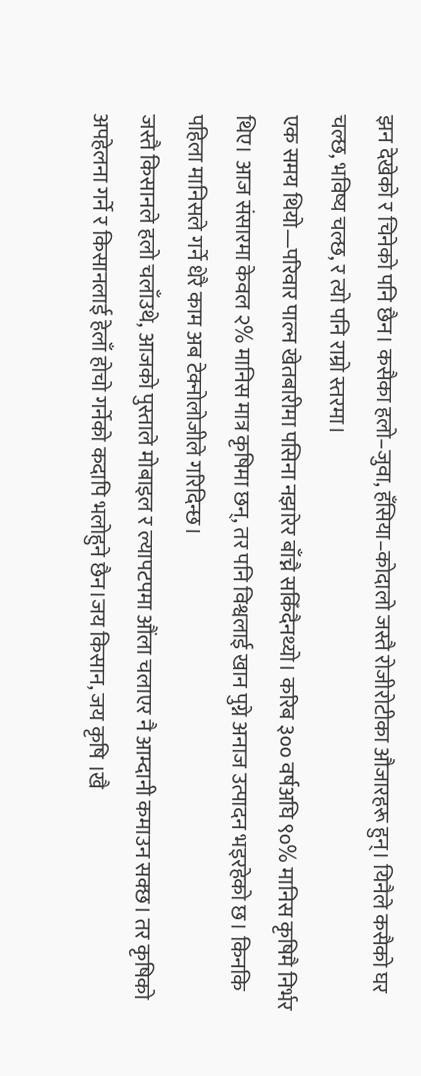झन देखेको र चिनेको पनि छैन। कसैका हलो–जुवा, हँसिया–कोदालो जस्तै रोजीरोटीका औजारहरू हुन्। यिनैले कसैको घर चल्छ, भविष्य चल्छ, र त्यो पनि राम्रो स्तरमा।
एक समय थियो—परिवार पाल्न खेतबारीमा पसिना नझारेर बाँच्नै सकिँदैनथ्यो। करिब ३०० वर्षअघि ९०% मानिस कृषिमै निर्भर थिए। आज संसारमा केवल २% मानिस मात्र कृषिमा छन्, तर पनि विश्वलाई खान पुग्ने अनाज उत्पादन भइरहेको छ। किनकि पहिला मानिसले गर्ने धेरै काम अब टेक्नोलोजीले गरिदिन्छ।
जस्तै किसानले हलो चलाँउथे, आजको पुस्ताले मोबाइल र ल्यापटपमा औंला चलाएर नै आम्दानी कमाउन सक्छ। तर कृषिको अपहेलना गर्ने र किसानलाई हेलाँ होचो गर्नेको कदापि भलोहुने छैन।जय किसान, जय कृषि ।खै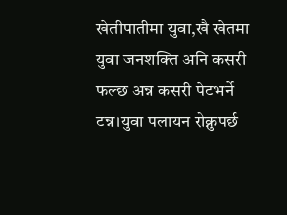खेतीपातीमा युवा,खै खेतमा युवा जनशक्ति अनि कसरी फल्छ अन्न कसरी पेटभर्ने टन्न।युवा पलायन रोक्नुपर्छ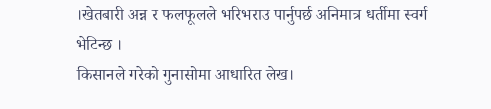।खेतबारी अन्न र फलफूलले भरिभराउ पार्नुपर्छ अनिमात्र धर्तीमा स्वर्ग भेटिन्छ ।
किसानले गरेको गुनासोमा आधारित लेख।